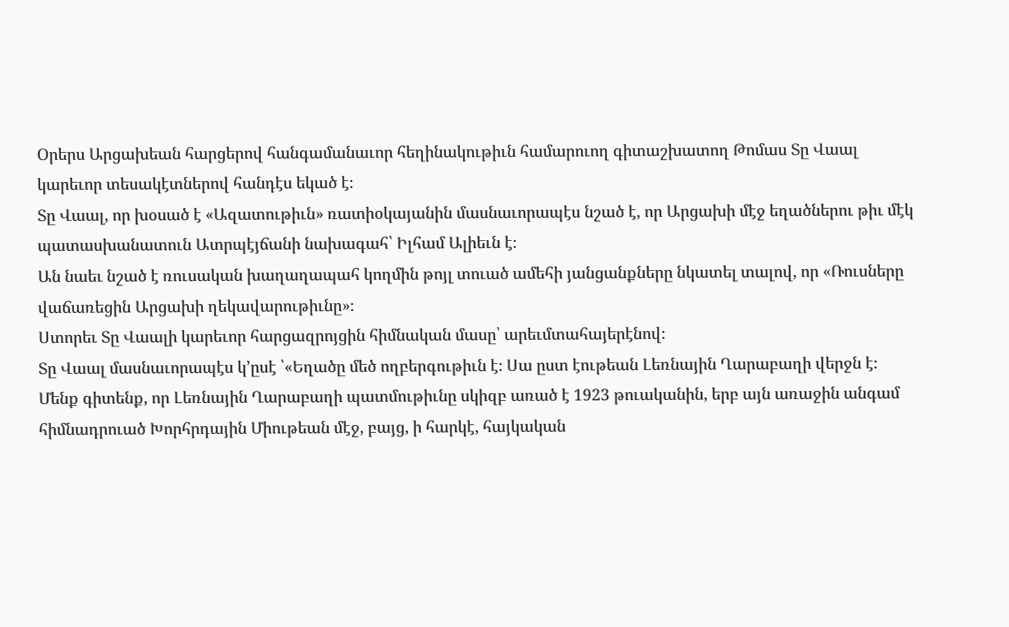Օրերս Արցախեան հարցերով հանգամանաւոր հեղինակութիւն համարուող գիտաշխատող Թոմաս Տը Վաալ կարեւոր տեսակէտներով հանդէս եկած է։
Տը Վաալ, որ խօսած է «Ազատութիւն» ռատիօկայանին մասնաւորապէս նշած է, որ Արցախի մէջ եղածներու թիւ մէկ պատասխանատուն Ատրպէյճանի նախագահ՝ Իլհամ Ալիեւն է։
Ան նաեւ նշած է ռուսական խաղաղապահ կողմին թոյլ տուած ամեհի յանցանքները նկատել տալով, որ «Ռուսները վաճառեցին Արցախի ղեկավարութիւնը»։
Ստորեւ Տը Վաալի կարեւոր հարցազրոյցին հիմնական մասը՝ արեւմտահայերէնով։
Տը Վաալ մասնաւորապէս կ՚ըսէ ՝«Եղածը մեծ ողբերգութիւն է։ Սա ըստ էութեան Լեռնային Ղարաբաղի վերջն է։ Մենք գիտենք, որ Լեռնային Ղարաբաղի պատմութիւնը սկիզբ առած է 1923 թուականին, երբ այն առաջին անգամ հիմնադրուած Խորհրդային Միութեան մէջ, բայց, ի հարկէ, հայկական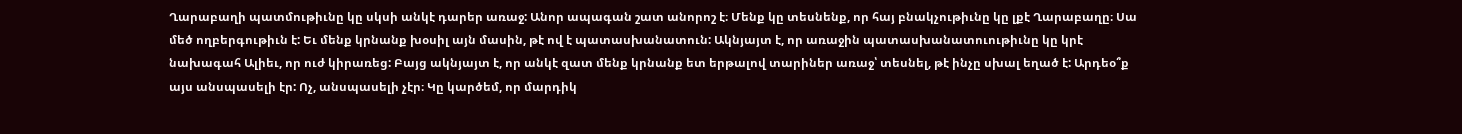Ղարաբաղի պատմութիւնը կը սկսի անկէ դարեր առաջ: Անոր ապագան շատ անորոշ է։ Մենք կը տեսնենք, որ հայ բնակչութիւնը կը լքէ Ղարաբաղը։ Սա մեծ ողբերգութիւն է: Եւ մենք կրնանք խօսիլ այն մասին, թէ ով է պատասխանատուն: Ակնյայտ է, որ առաջին պատասխանատուութիւնը կը կրէ նախագահ Ալիեւ, որ ուժ կիրառեց: Բայց ակնյայտ է, որ անկէ զատ մենք կրնանք ետ երթալով տարիներ առաջ՝ տեսնել, թէ ինչը սխալ եղած է: Արդեօ՞ք այս անսպասելի էր: Ոչ, անսպասելի չէր։ Կը կարծեմ, որ մարդիկ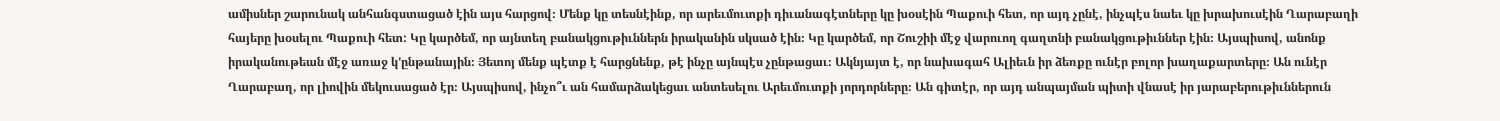ամիսներ շարունակ անհանգստացած էին այս հարցով։ Մենք կը տեսնէինք, որ արեւմուտքի դիւանագէտները կը խօսէին Պաքուի հետ, որ այդ չընէ, ինչպէս նաեւ կը խրախուսէին Ղարաբաղի հայերը խօսելու Պաքուի հետ: Կը կարծեմ, որ այնտեղ բանակցութիւններն իրականին սկսած էին։ Կը կարծեմ, որ Շուշիի մէջ վարուող գաղտնի բանակցութիւններ էին։ Այսպիսով, անոնք իրականութեան մէջ առաջ կ'ընթանային։ Յետոյ մենք պէտք է հարցնենք, թէ ինչը այնպէս չընթացաւ։ Ակնյայտ է, որ նախագահ Ալիեւն իր ձեռքը ունէր բոլոր խաղաքարտերը։ Ան ունէր Ղարաբաղ, որ լիովին մեկուսացած էր։ Այսպիսով, ինչո՞ւ ան համարձակեցաւ անտեսելու Արեւմուտքի յորդորները։ Ան գիտէր, որ այդ անպայման պիտի վնասէ իր յարաբերութիւններուն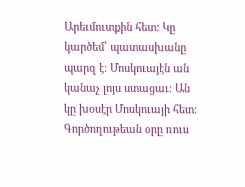Արեւմուտքին հետ: Կը կարծեմ՝ պատասխանը պարզ է։ Մոսկուայէն ան կանաչ լոյս ստացաւ։ Ան կը խօսէր Մոսկուայի հետ։ Գործողութեան օրը ռուս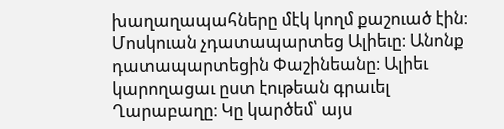խաղաղապահները մէկ կողմ քաշուած էին։ Մոսկուան չդատապարտեց Ալիեւը։ Անոնք դատապարտեցին Փաշինեանը։ Ալիեւ կարողացաւ ըստ էութեան գրաւել Ղարաբաղը։ Կը կարծեմ՝ այս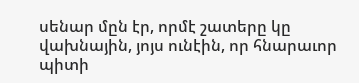սենար մըն էր, որմէ շատերը կը վախնային, յոյս ունէին, որ հնարաւոր պիտի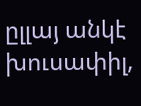ըլլայ անկէ խուսափիլ,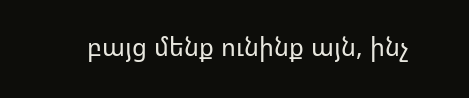բայց մենք ունինք այն, ինչ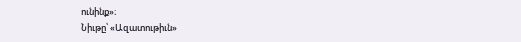ունինք»։
Նիւթը՝ «Ազատութիւն»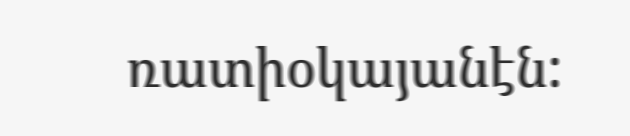ռատիօկայանէն: